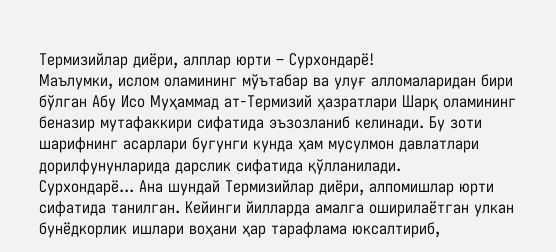Термизийлар диёри, алплар юрти – Сурхондарё!
Маълумки, ислом оламининг мўътабар ва улуғ алломаларидан бири бўлган Абу Исо Муҳаммад ат-Термизий ҳазратлари Шарқ оламининг беназир мутафаккири сифатида эъзозланиб келинади. Бу зоти шарифнинг асарлари бугунги кунда ҳам мусулмон давлатлари дорилфунунларида дарслик сифатида қўлланилади.
Сурхондарё... Ана шундай Термизийлар диёри, алпомишлар юрти сифатида танилган. Кейинги йилларда амалга оширилаётган улкан бунёдкорлик ишлари воҳани ҳар тарафлама юксалтириб,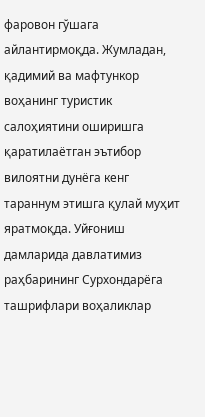фаровон гўшага айлантирмоқда. Жумладан, қадимий ва мафтункор воҳанинг туристик салоҳиятини оширишга қаратилаётган эътибор вилоятни дунёга кенг тараннум этишга қулай муҳит яратмоқда. Уйғониш дамларида давлатимиз раҳбарининг Сурхондарёга ташрифлари воҳаликлар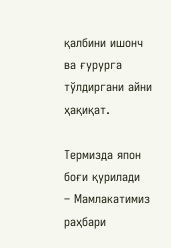қалбини ишонч ва ғурурга тўлдиргани айни ҳақиқат.

Термизда япон боғи қурилади
– Мамлакатимиз раҳбари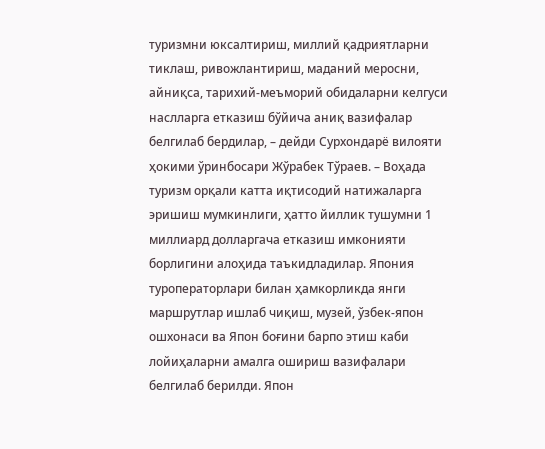туризмни юксалтириш, миллий қадриятларни тиклаш, ривожлантириш, маданий меросни, айниқса, тарихий-меъморий обидаларни келгуси наслларга етказиш бўйича аниқ вазифалар белгилаб бердилар, – дейди Сурхондарё вилояти ҳокими ўринбосари Жўрабек Тўраев. – Воҳада туризм орқали катта иқтисодий натижаларга эришиш мумкинлиги, ҳатто йиллик тушумни 1 миллиард долларгача етказиш имконияти борлигини алоҳида таъкидладилар. Япония туроператорлари билан ҳамкорликда янги маршрутлар ишлаб чиқиш, музей, ўзбек-япон ошхонаси ва Япон боғини барпо этиш каби лойиҳаларни амалга ошириш вазифалари белгилаб берилди. Япон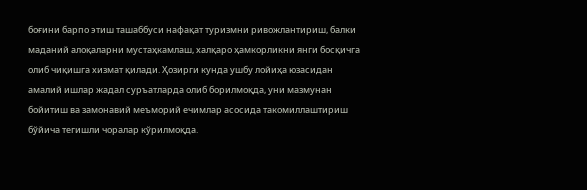боғини барпо этиш ташаббуси нафақат туризмни ривожлантириш, балки маданий алоқаларни мустаҳкамлаш, халқаро ҳамкорликни янги босқичга олиб чиқишга хизмат қилади. Ҳозирги кунда ушбу лойиҳа юзасидан амалий ишлар жадал суръатларда олиб борилмоқда, уни мазмунан бойитиш ва замонавий меъморий ечимлар асосида такомиллаштириш бўйича тегишли чоралар кўрилмоқда.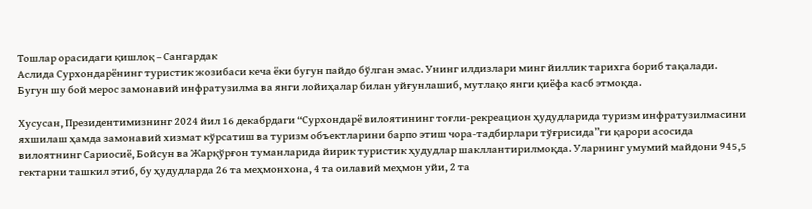Тошлар орасидаги қишлоқ – Сангардак
Аслида Сурхондарёнинг туристик жозибаси кеча ёки бугун пайдо бўлган эмас. Унинг илдизлари минг йиллик тарихга бориб тақалади. Бугун шу бой мерос замонавий инфратузилма ва янги лойиҳалар билан уйғунлашиб, мутлақо янги қиёфа касб этмоқда.

Хусусан, Президентимизнинг 2024 йил 16 декабрдаги “Сурхондарё вилоятининг тоғли-рекреацион ҳудудларида туризм инфратузилмасини яхшилаш ҳамда замонавий хизмат кўрсатиш ва туризм объектларини барпо этиш чора-тадбирлари тўғрисида”ги қарори асосида вилоятнинг Сариосиё, Бойсун ва Жарқўрғон туманларида йирик туристик ҳудудлар шакллантирилмоқда. Уларнинг умумий майдони 945,5 гектарни ташкил этиб, бу ҳудудларда 26 та меҳмонхона, 4 та оилавий меҳмон уйи, 2 та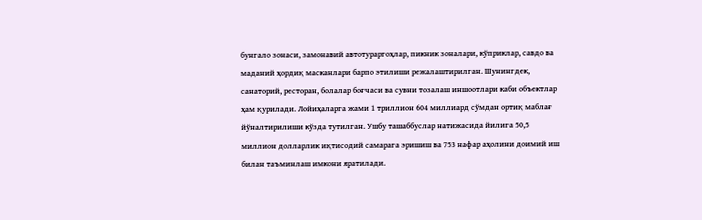бунгало зонаси, замонавий автотураргоҳлар, пикник зоналари, кўприклар, савдо ва маданий ҳордиқ масканлари барпо этилиши режалаштирилган. Шунингдек, санаторий, ресторан, болалар боғчаси ва сувни тозалаш иншоотлари каби объектлар ҳам қурилади. Лойиҳаларга жами 1 триллион 604 миллиард сўмдан ортиқ маблағ йўналтирилиши кўзда тутилган. Ушбу ташаббуслар натижасида йилига 50,5 миллион долларлик иқтисодий самарага эришиш ва 753 нафар аҳолини доимий иш билан таъминлаш имкони яратилади.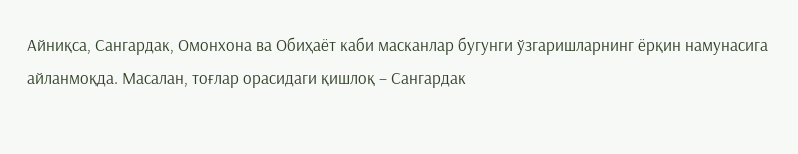Айниқса, Сангардак, Омонхона ва Обиҳаёт каби масканлар бугунги ўзгаришларнинг ёрқин намунасига айланмоқда. Масалан, тоғлар орасидаги қишлоқ – Сангардак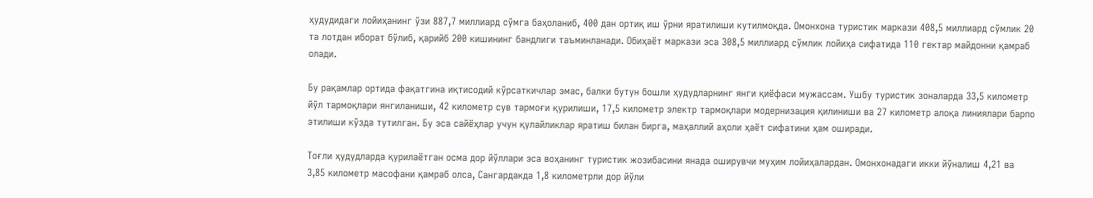ҳудудидаги лойиҳанинг ўзи 887,7 миллиард сўмга баҳоланиб, 400 дан ортиқ иш ўрни яратилиши кутилмоқда. Омонхона туристик маркази 408,5 миллиард сўмлик 20 та лотдан иборат бўлиб, қарийб 200 кишининг бандлиги таъминланади. Обиҳаёт маркази эса 308,5 миллиард сўмлик лойиҳа сифатида 110 гектар майдонни қамраб олади.

Бу рақамлар ортида фақатгина иқтисодий кўрсаткичлар эмас, балки бутун бошли ҳудудларнинг янги қиёфаси мужассам. Ушбу туристик зоналарда 33,5 километр йўл тармоқлари янгиланиши, 42 километр сув тармоғи қурилиши, 17,5 километр электр тармоқлари модернизация қилиниши ва 27 километр алоқа линиялари барпо этилиши кўзда тутилган. Бу эса сайёҳлар учун қулайликлар яратиш билан бирга, маҳаллий аҳоли ҳаёт сифатини ҳам оширади.

Тоғли ҳудудларда қурилаётган осма дор йўллари эса воҳанинг туристик жозибасини янада оширувчи муҳим лойиҳалардан. Омонхонадаги икки йўналиш 4,21 ва 3,85 километр масофани қамраб олса, Сангардакда 1,8 километрли дор йўли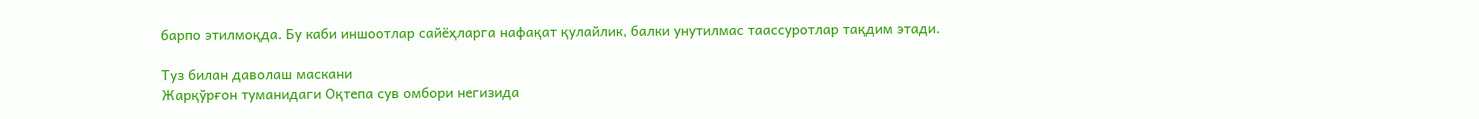барпо этилмоқда. Бу каби иншоотлар сайёҳларга нафақат қулайлик, балки унутилмас таассуротлар тақдим этади.

Туз билан даволаш маскани
Жарқўрғон туманидаги Оқтепа сув омбори негизида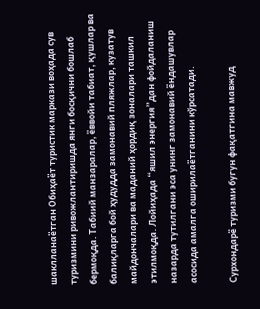шаклланаётган Обиҳаёт туристик маркази воҳада сув туризмини ривожлантиришда янги босқични бошлаб бермоқда. Табиий манзаралар, ёввойи табиат, қушлар ва балиқларга бой ҳудудда замонавий пляжлар, кузатув майдончалари ва маданий ҳордиқ зоналари ташкил этилмоқда. Лойиҳада “яшил энергия”дан фойдаланиш назарда тутилгани эса унинг замонавий ёндашувлар асосида амалга оширилаётганини кўрсатади.

Сурхондарё туризми бугун фақатгина мавжуд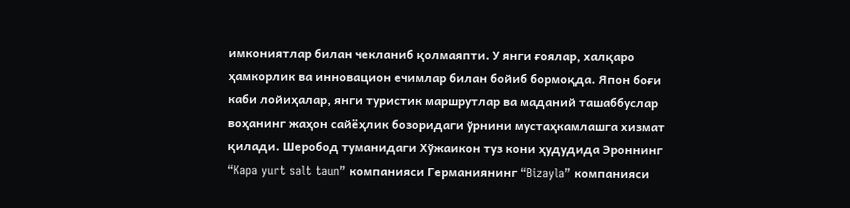имкониятлар билан чекланиб қолмаяпти. У янги ғоялар, халқаро ҳамкорлик ва инновацион ечимлар билан бойиб бормоқда. Япон боғи каби лойиҳалар, янги туристик маршрутлар ва маданий ташаббуслар воҳанинг жаҳон сайёҳлик бозоридаги ўрнини мустаҳкамлашга хизмат қилади. Шеробод туманидаги Хўжаикон туз кони ҳудудида Эроннинг “Kapa yurt salt taun” компанияси Германиянинг “Bizayla” компанияси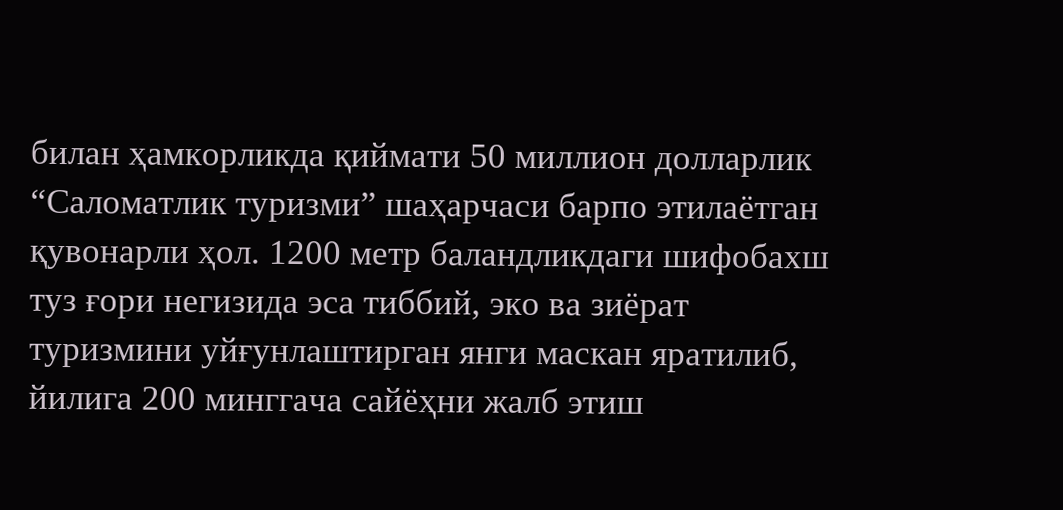билан ҳамкорликда қиймати 50 миллион долларлик “Саломатлик туризми” шаҳарчаси барпо этилаётган қувонарли ҳол. 1200 метр баландликдаги шифобахш туз ғори негизида эса тиббий, эко ва зиёрат туризмини уйғунлаштирган янги маскан яратилиб, йилига 200 минггача сайёҳни жалб этиш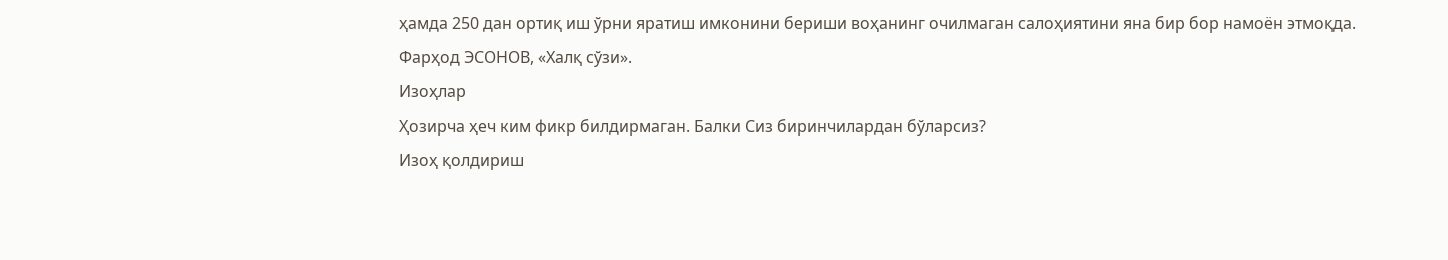ҳамда 250 дан ортиқ иш ўрни яратиш имконини бериши воҳанинг очилмаган салоҳиятини яна бир бор намоён этмоқда.
Фарҳод ЭСОНОВ, «Халқ сўзи».
Изоҳлар
Ҳозирча ҳеч ким фикр билдирмаган. Балки Сиз биринчилардан бўларсиз?
Изоҳ қолдириш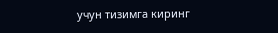учун тизимга киринг